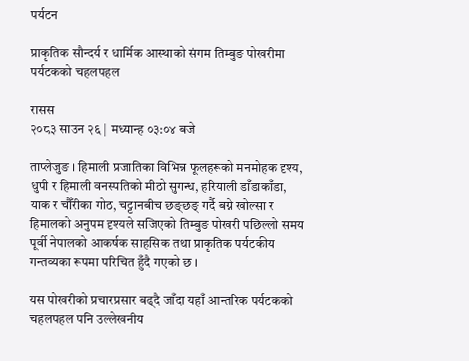पर्यटन

प्राकृतिक सौन्दर्य र धार्मिक आस्थाको संगम तिम्बुङ पोखरीमा पर्यटकको चहलपहल

रासस
२०८३ साउन २६ | मध्यान्ह ०३:०४ बजे

ताप्लेजुङ । हिमाली प्रजातिका विभिन्न फूलहरूको मनमोहक दृश्य, धुपी र हिमाली वनस्पतिको मीठो सुगन्ध, हरियाली डाँडाकाँडा, याक र चौँरीका गोठ, चट्टानबीच छङ्छङ् गर्दै बग्ने खोल्सा र हिमालको अनुपम दृश्यले सजिएको तिम्बुङ पोखरी पछिल्लो समय पूर्वी नेपालको आकर्षक साहसिक तथा प्राकृतिक पर्यटकीय गन्तव्यका रूपमा परिचित हुँदै गएको छ ।

यस पोखरीको प्रचारप्रसार बढ्दै जाँदा यहाँ आन्तरिक पर्यटकको चहलपहल पनि उल्लेखनीय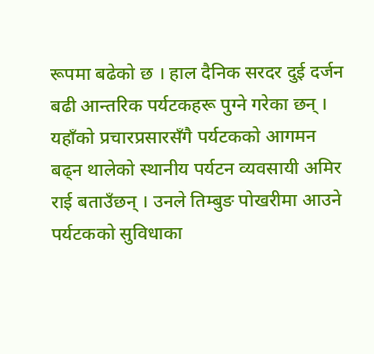रूपमा बढेको छ । हाल दैनिक सरदर दुई दर्जन बढी आन्तरिक पर्यटकहरू पुग्ने गरेका छन् । यहाँको प्रचारप्रसारसँगै पर्यटकको आगमन बढ्न थालेको स्थानीय पर्यटन व्यवसायी अमिर राई बताउँछन् । उनले तिम्बुङ पोखरीमा आउने पर्यटकको सुविधाका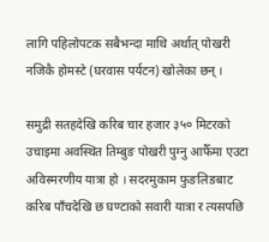लागि पहिलोपटक सबैभन्दा माथि अर्थात् पोखरी नजिकै होमस्टे (घरवास पर्यटन) खोलेका छन् ।

समुद्री सतहदेखि करिब चार हजार ३५० मिटरको उचाइमा अवस्थित तिम्बुङ पोखरी पुग्नु आफैँमा एउटा अविस्मरणीय यात्रा हो । सदरमुकाम फुङलिङबाट करिब पाँचदेखि छ घण्टाको सवारी यात्रा र त्यसपछि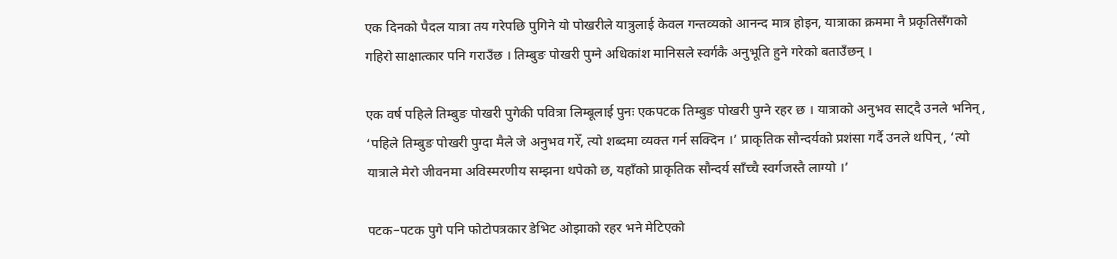एक दिनको पैदल यात्रा तय गरेपछि पुगिने यो पोखरीले यात्रुलाई केवल गन्तव्यको आनन्द मात्र होइन, यात्राका क्रममा नै प्रकृतिसँगको गहिरो साक्षात्कार पनि गराउँछ । तिम्बुङ पोखरी पुग्ने अधिकांश मानिसले स्वर्गकै अनुभूति हुने गरेको बताउँछन् ।

एक वर्ष पहिले तिम्बुङ पोखरी पुगेकी पवित्रा लिम्बूलाई पुनः एकपटक तिम्बुङ पोखरी पुग्ने रहर छ । यात्राको अनुभव साट्दै उनले भनिन्, ‘पहिले तिम्बुङ पोखरी पुग्दा मैले जे अनुभव गरेँ, त्यो शब्दमा व्यक्त गर्न सक्दिन ।’ प्राकृतिक सौन्दर्यको प्रशंसा गर्दै उनले थपिन्, ‘त्यो यात्राले मेरो जीवनमा अविस्मरणीय सम्झना थपेको छ, यहाँको प्राकृतिक सौन्दर्य साँच्चै स्वर्गजस्तै लाग्यो ।’

पटक–पटक पुगे पनि फोटोपत्रकार डेभिट ओझाको रहर भने मेटिएको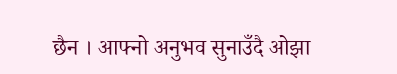छैन । आफ्नो अनुभव सुनाउँदै ओझा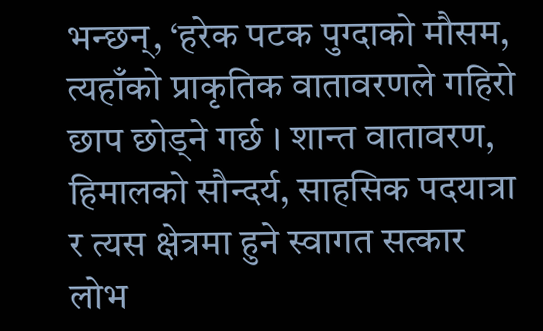भन्छन्, ‘हरेक पटक पुग्दाको मौसम, त्यहाँको प्राकृतिक वातावरणले गहिरो छाप छोड्ने गर्छ । शान्त वातावरण, हिमालको सौन्दर्य, साहसिक पदयात्रा र त्यस क्षेत्रमा हुने स्वागत सत्कार लोभ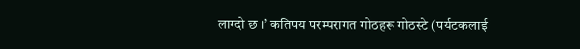लाग्दो छ ।’ कतिपय परम्परागत गोठहरू गोठस्टे (पर्यटकलाई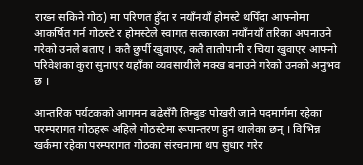राख्न सकिने गोठ) मा परिणत हुँदा र नयाँनयाँ होमस्टे थपिँदा आफ्नोमा आकर्षित गर्न गोठस्टे र होमस्टेले स्वागत सत्कारका नयाँनयाँ तरिका अपनाउने गरेको उनले बताए । कतै छुर्पी खुवाएर, कतै तातोपानी र चिया खुवाएर आफ्नो परिवेशका कुरा सुनाएर यहाँका व्यवसायीले मक्ख बनाउने गरेको उनको अनुभव छ ।

आन्तरिक पर्यटकको आगमन बढेसँगै तिम्बुङ पोखरी जाने पदमार्गमा रहेका परम्परागत गोठहरू अहिले गोठस्टेमा रूपान्तरण हुन थालेका छन् । विभिन्न खर्कमा रहेका परम्परागत गोठका संरचनामा थप सुधार गरेर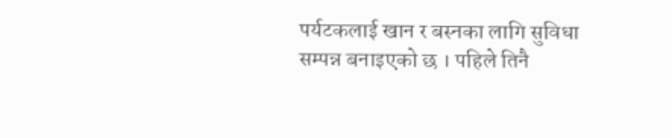पर्यटकलाई खान र बस्नका लागि सुविधा सम्पन्न बनाइएको छ । पहिले तिनै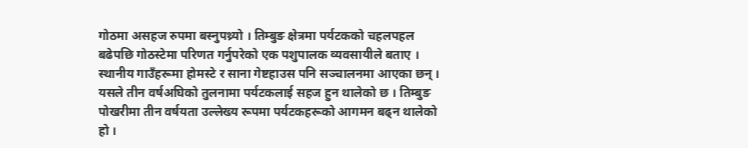गोठमा असहज रुपमा बस्नुपथ्र्यो । तिम्बुङ क्षेत्रमा पर्यटकको चहलपहल बढेपछि गोठस्टेमा परिणत गर्नुपरेको एक पशुपालक व्यवसायीले बताए । स्थानीय गाउँहरूमा होमस्टे र साना गेष्टहाउस पनि सञ्चालनमा आएका छन् । यसले तीन वर्षअघिको तुलनामा पर्यटकलाई सहज हुन थालेको छ । तिम्बुङ पोखरीमा तीन वर्षयता उल्लेख्य रूपमा पर्यटकहरूको आगमन बढ्न थालेको हो ।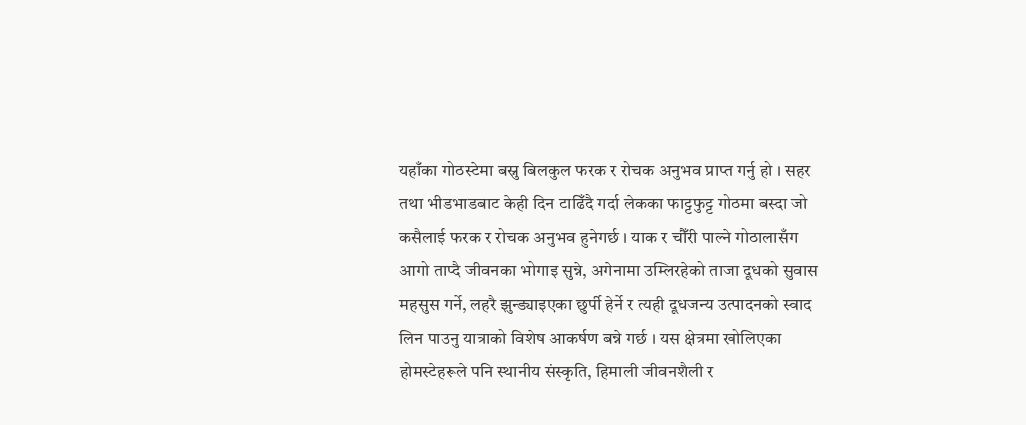यहाँका गोठस्टेमा बस्नु बिलकुल फरक र रोचक अनुभव प्राप्त गर्नु हो । सहर तथा भीडभाडबाट केही दिन टाढिँदै गर्दा लेकका फाट्टफुट्ट गोठमा बस्दा जो कसैलाई फरक र रोचक अनुभव हुनेगर्छ । याक र चौँरी पाल्ने गोठालासँग आगो ताप्दै जीवनका भोगाइ सुन्ने, अगेनामा उम्लिरहेको ताजा दूधको सुवास महसुस गर्ने, लहरै झुन्ड्याइएका छुर्पी हेर्ने र त्यही दूधजन्य उत्पादनको स्वाद लिन पाउनु यात्राको विशेष आकर्षण बन्ने गर्छ । यस क्षेत्रमा खोलिएका होमस्टेहरूले पनि स्थानीय संस्कृति, हिमाली जीवनशैली र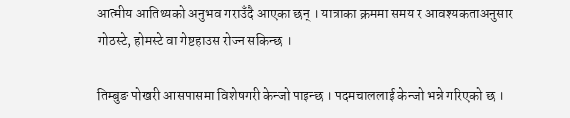आत्मीय आतिथ्यको अनुभव गराउँदै आएका छन् । यात्राका क्रममा समय र आवश्यकताअनुसार गोठस्टे, होमस्टे वा गेष्टहाउस रोज्न सकिन्छ ।

तिम्बुङ पोखरी आसपासमा विशेषगरी केन्जो पाइन्छ । पदमचाललाई केन्जो भन्ने गरिएको छ ।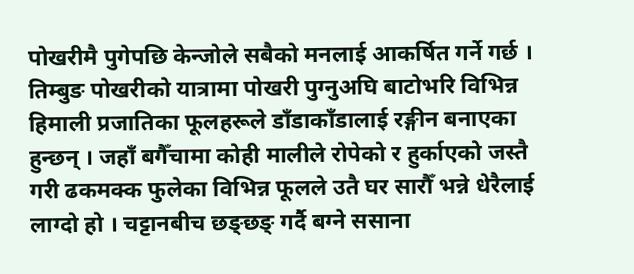पोखरीमै पुगेपछि केन्जोले सबैको मनलाई आकर्षित गर्ने गर्छ । तिम्बुङ पोखरीको यात्रामा पोखरी पुग्नुअघि बाटोभरि विभिन्न हिमाली प्रजातिका फूलहरूले डाँडाकाँडालाई रङ्गीन बनाएका हुन्छन् । जहाँ बगैँचामा कोही मालीले रोपेको र हुर्काएको जस्तै गरी ढकमक्क फुलेका विभिन्न फूलले उतै घर सारौँ भन्ने धेरैलाई लाग्दो हो । चट्टानबीच छङ्छङ् गर्दै बग्ने ससाना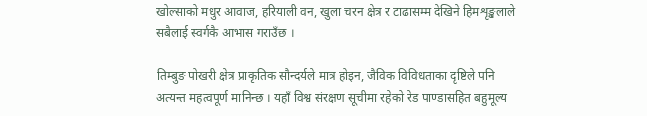खोल्साको मधुर आवाज, हरियाली वन, खुला चरन क्षेत्र र टाढासम्म देखिने हिमशृङ्खलाले सबैलाई स्वर्गकै आभास गराउँछ ।

तिम्बुङ पोखरी क्षेत्र प्राकृतिक सौन्दर्यले मात्र होइन, जैविक विविधताका दृष्टिले पनि अत्यन्त महत्वपूर्ण मानिन्छ । यहाँ विश्व संरक्षण सूचीमा रहेको रेड पाण्डासहित बहुमूल्य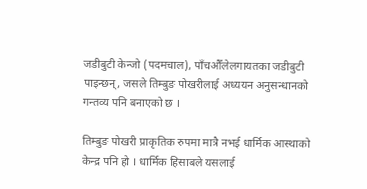जडीबुटी केन्जो (पदमचाल), पाँचऔँलेलगायतका जडीबुटी पाइन्छन्, जसले तिम्बुङ पोखरीलाई अध्ययन अनुसन्धानको गन्तव्य पनि बनाएको छ ।

तिम्बुङ पोखरी प्राकृतिक रुपमा मात्रै नभई धार्मिक आस्थाको केन्द्र पनि हो । धार्मिक हिसाबले यसलाई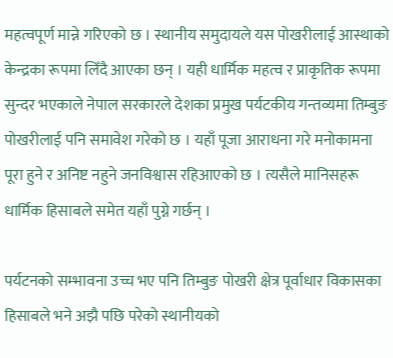महत्वपूर्ण मान्ने गरिएको छ । स्थानीय समुदायले यस पोखरीलाई आस्थाको केन्द्रका रूपमा लिँदै आएका छन् । यही धार्मिक महत्व र प्राकृतिक रूपमा सुन्दर भएकाले नेपाल सरकारले देशका प्रमुख पर्यटकीय गन्तव्यमा तिम्बुङ पोखरीलाई पनि समावेश गरेको छ । यहाँ पूजा आराधना गरे मनोकामना पूरा हुने र अनिष्ट नहुने जनविश्वास रहिआएको छ । त्यसैले मानिसहरू धार्मिक हिसाबले समेत यहाँ पुग्ने गर्छन् ।

पर्यटनको सम्भावना उच्च भए पनि तिम्बुङ पोखरी क्षेत्र पूर्वाधार विकासका हिसाबले भने अझै पछि परेको स्थानीयको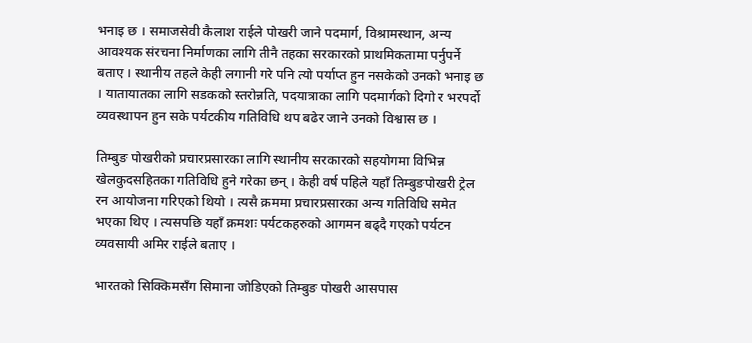भनाइ छ । समाजसेवी कैलाश राईले पोखरी जाने पदमार्ग, विश्रामस्थान, अन्य आवश्यक संरचना निर्माणका लागि तीनै तहका सरकारको प्राथमिकतामा पर्नुपर्ने बताए । स्थानीय तहले केही लगानी गरे पनि त्यो पर्याप्त हुन नसकेको उनको भनाइ छ । यातायातका लागि सडकको स्तरोन्नति, पदयात्राका लागि पदमार्गको दिगो र भरपर्दो व्यवस्थापन हुन सके पर्यटकीय गतिविधि थप बढेर जाने उनको विश्वास छ ।

तिम्बुङ पोखरीको प्रचारप्रसारका लागि स्थानीय सरकारको सहयोगमा विभिन्न खेलकुदसहितका गतिविधि हुने गरेका छन् । केही वर्ष पहिले यहाँ तिम्बुङपोखरी ट्रेल रन आयोजना गरिएको थियो । त्यसै क्रममा प्रचारप्रसारका अन्य गतिविधि समेत भएका थिए । त्यसपछि यहाँ क्रमशः पर्यटकहरुको आगमन बढ्दै गएको पर्यटन व्यवसायी अमिर राईले बताए ।

भारतको सिक्किमसँग सिमाना जोडिएको तिम्बुङ पोखरी आसपास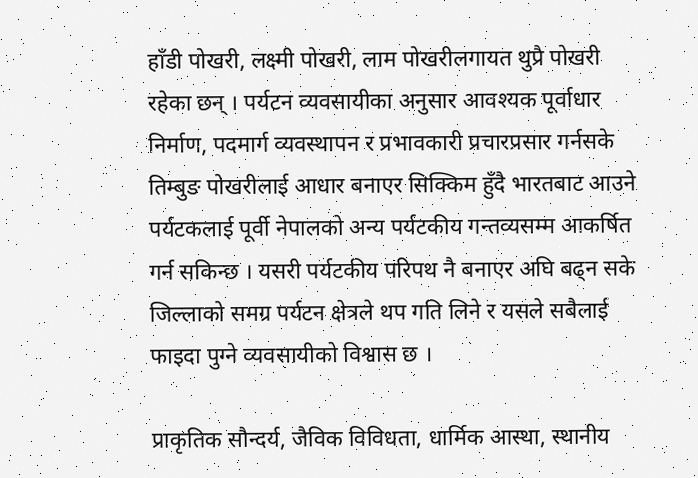हाँडी पोखरी, लक्ष्मी पोखरी, लाम पोखरीलगायत थुप्रै पोखरी रहेका छन् । पर्यटन व्यवसायीका अनुसार आवश्यक पूर्वाधार निर्माण, पदमार्ग व्यवस्थापन र प्रभावकारी प्रचारप्रसार गर्नसके तिम्बुङ पोखरीलाई आधार बनाएर सिक्किम हुँदै भारतबाट आउने पर्यटकलाई पूर्वी नेपालको अन्य पर्यटकीय गन्तव्यसम्म आकर्षित गर्न सकिन्छ । यसरी पर्यटकीय परिपथ नै बनाएर अघि बढ्न सके जिल्लाको समग्र पर्यटन क्षेत्रले थप गति लिने र यसले सबैलाई फाइदा पुग्ने व्यवसायीको विश्वास छ ।

प्राकृतिक सौन्दर्य, जैविक विविधता, धार्मिक आस्था, स्थानीय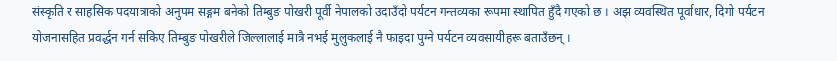संस्कृति र साहसिक पदयात्राको अनुपम सङ्गम बनेको तिम्बुङ पोखरी पूर्वी नेपालको उदाउँदो पर्यटन गन्तव्यका रूपमा स्थापित हुँदै गएको छ । अझ व्यवस्थित पूर्वाधार, दिगो पर्यटन योजनासहित प्रवर्द्धन गर्न सकिए तिम्बुङ पोखरीले जिल्लालाई मात्रै नभई मुलुकलाई नै फाइदा पुग्ने पर्यटन व्यवसायीहरू बताउँछन् ।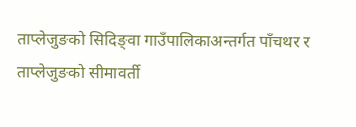ताप्लेजुङको सिदिङ्वा गाउँपालिकाअन्तर्गत पाँचथर र ताप्लेजुङको सीमावर्ती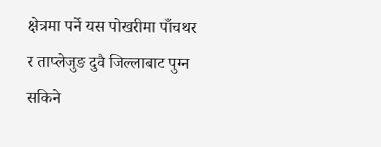क्षेत्रमा पर्ने यस पोखरीमा पाँचथर र ताप्लेजुङ दुवै जिल्लाबाट पुग्न सकिने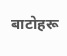बाटोहरू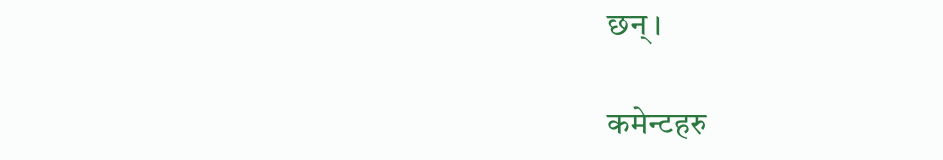छन् ।

कमेन्टहरु